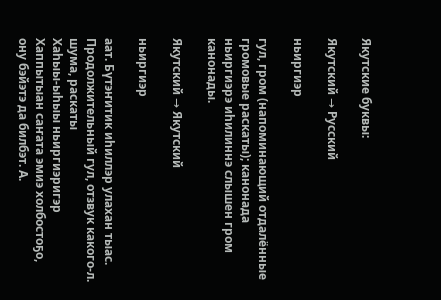Якутские буквы:

Якутский → Русский

ньиргиэр

гул, гром (напоминающий отдалённые громовые раскаты); канонада ньиргиэрэ иһилиннэ слышен гром канонады.

Якутский → Якутский

ньиргиэр

аат. Бүтэҥитик иһиллэр улахан тыас. Продолжительный гул, отзвук какого-л. шума, раскаты
Хаһыы-ыһыы ньиргиэригэр Хаппытыан саҥата эмиэ холбостоҕо, ону бэйэтэ да билбэт. А.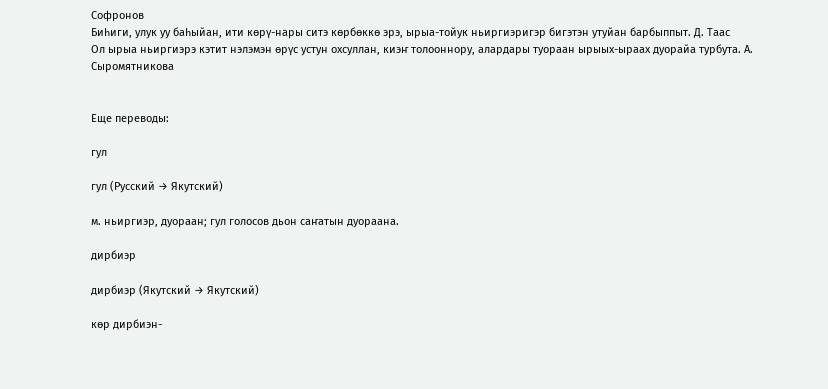Софронов
Биһиги, улук уу баһыйан, ити көрү-нары ситэ көрбөккө эрэ, ырыа-тойук ньиргиэригэр бигэтэн утуйан барбыппыт. Д. Таас
Ол ырыа ньиргиэрэ кэтит нэлэмэн өрүс устун охсуллан, киэҥ толооннору, алардары туораан ырыых-ыраах дуорайа турбута. А. Сыромятникова


Еще переводы:

гул

гул (Русский → Якутский)

м. ньиргиэр, дуораан; гул голосов дьон саҥатын дуораана.

дирбиэр

дирбиэр (Якутский → Якутский)

көр дирбиэн-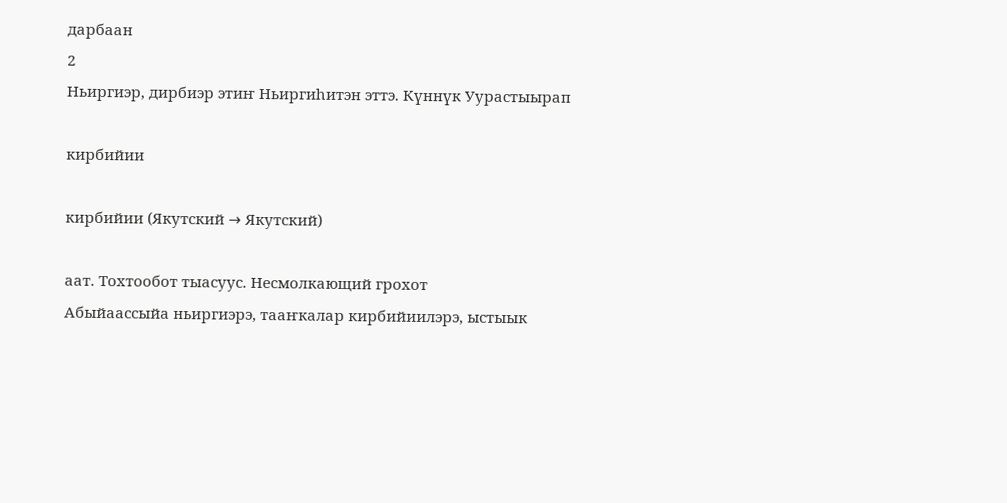дарбаан
2
Ньиргиэр, дирбиэр этиҥ Ньиргиһитэн эттэ. Күннүк Уурастыырап

кирбийии

кирбийии (Якутский → Якутский)

аат. Тохтообот тыасуус. Несмолкающий грохот
Абыйаассыйа ньиргиэрэ, тааҥкалар кирбийиилэрэ, ыстыык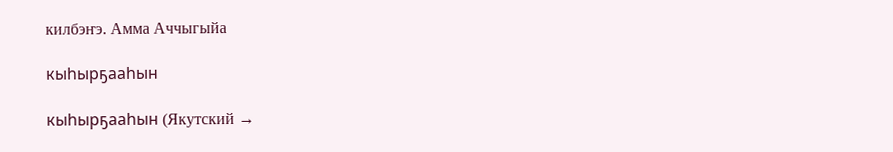килбэҥэ. Амма Аччыгыйа

кыһырҕааһын

кыһырҕааһын (Якутский →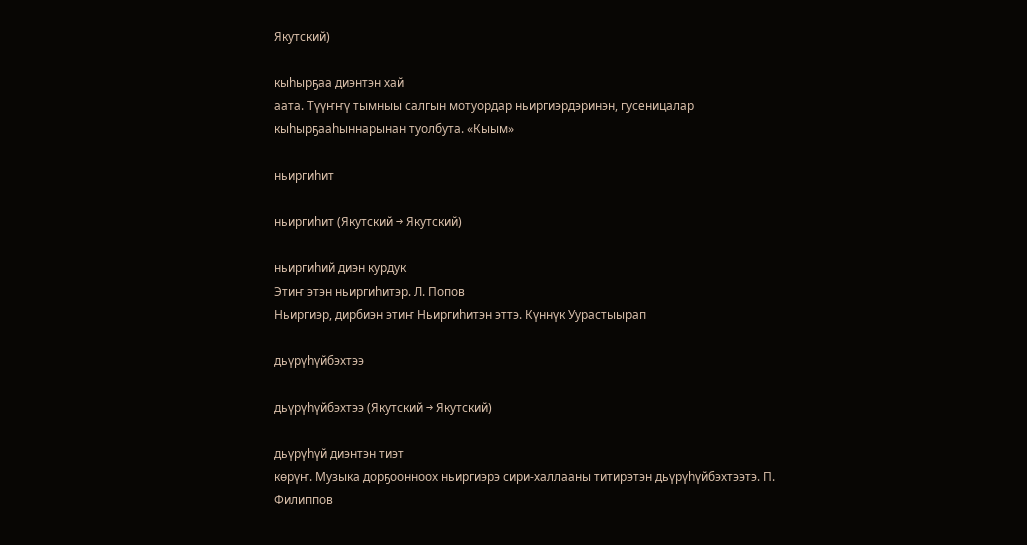Якутский)

кыһырҕаа диэнтэн хай
аата. Түүҥҥү тымныы салгын мотуордар ньиргиэрдэринэн, гусеницалар кыһырҕааһыннарынан туолбута. «Кыым»

ньиргиһит

ньиргиһит (Якутский → Якутский)

ньиргиһий диэн курдук
Этиҥ этэн ньиргиһитэр. Л. Попов
Ньиргиэр, дирбиэн этиҥ Ньиргиһитэн эттэ. Күннүк Уурастыырап

дьүрүһүйбэхтээ

дьүрүһүйбэхтээ (Якутский → Якутский)

дьүрүһүй диэнтэн тиэт
көрүҥ. Музыка дорҕоонноох ньиргиэрэ сири-халлааны титирэтэн дьүрүһүйбэхтээтэ. П. Филиппов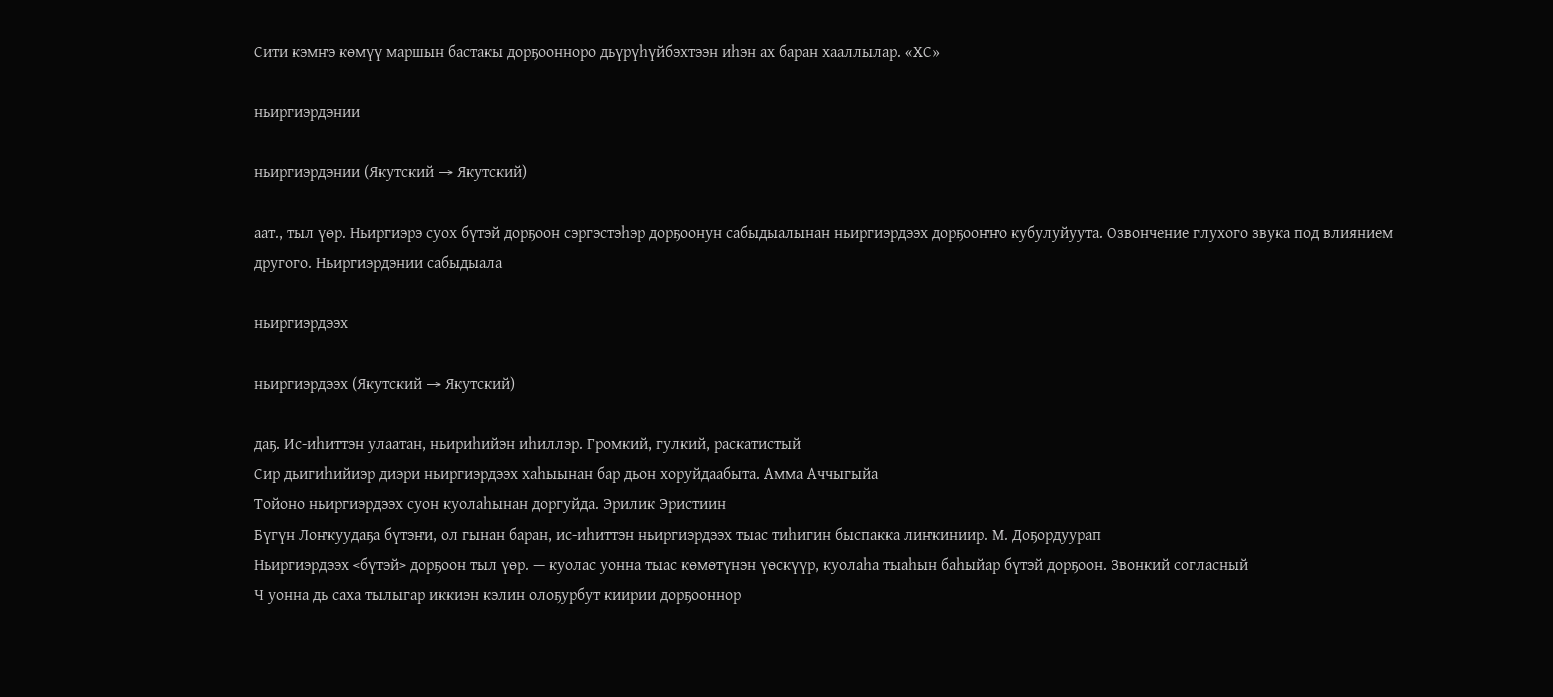Сити кэмҥэ көмүү маршын бастакы дорҕоонноро дьүрүһүйбэхтээн иһэн ах баран хааллылар. «ХС»

ньиргиэрдэнии

ньиргиэрдэнии (Якутский → Якутский)

аат., тыл үөр. Ньиргиэрэ суох бүтэй дорҕоон сэргэстэһэр дорҕоонун сабыдыалынан ньиргиэрдээх дорҕооҥҥо кубулуйуута. Озвончение глухого звука под влиянием другого. Ньиргиэрдэнии сабыдыала

ньиргиэрдээх

ньиргиэрдээх (Якутский → Якутский)

даҕ. Ис-иһиттэн улаатан, ньириһийэн иһиллэр. Громкий, гулкий, раскатистый
Сир дьигиһийиэр диэри ньиргиэрдээх хаһыынан бар дьон хоруйдаабыта. Амма Аччыгыйа
Тойоно ньиргиэрдээх суон куолаһынан доргуйда. Эрилик Эристиин
Бүгүн Лоҥкуудаҕа бүтэҥи, ол гынан баран, ис-иһиттэн ньиргиэрдээх тыас тиһигин быспакка лиҥкиниир. М. Доҕордуурап
Ньиргиэрдээх <бүтэй> дорҕоон тыл үөр. — куолас уонна тыас көмөтүнэн үөскүүр, куолаһа тыаһын баһыйар бүтэй дорҕоон. Звонкий согласный
Ч уонна дь саха тылыгар иккиэн кэлин олоҕурбут киирии дорҕооннор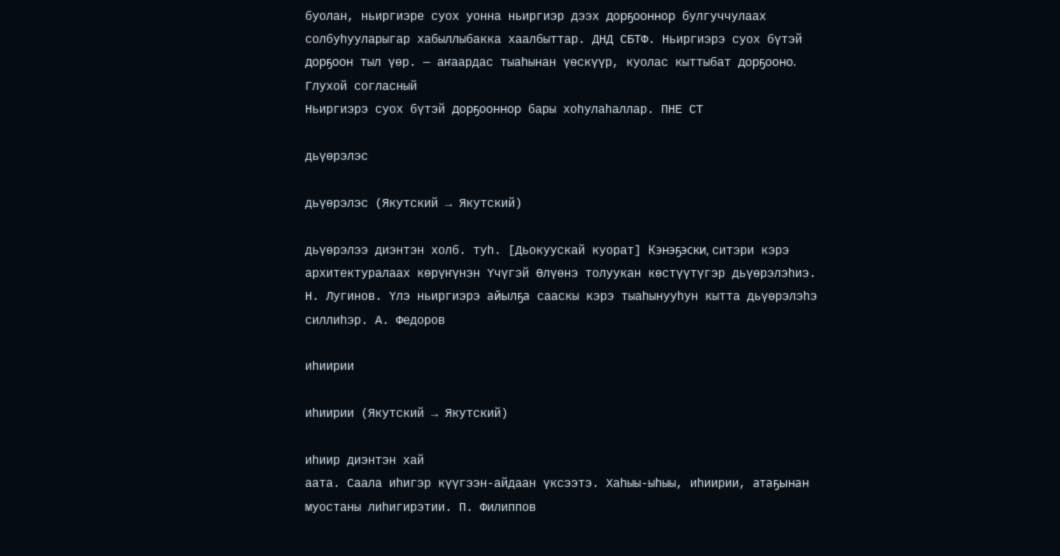буолан, ньиргиэре суох уонна ньиргиэр дээх дорҕооннор булгуччулаах солбуһууларыгар хабыллыбакка хаалбыттар. ДНД СБТФ. Ньиргиэрэ суох бүтэй дорҕоон тыл үөр. — аҥаардас тыаһынан үөскүүр, куолас кыттыбат дорҕооно. Глухой согласный
Ньиргиэрэ суох бүтэй дорҕооннор бары хоһулаһаллар. ПНЕ СТ

дьүөрэлэс

дьүөрэлэс (Якутский → Якутский)

дьүөрэлээ диэнтэн холб. туһ. [Дьокуускай куорат] Кэнэҕэски, ситэри кэрэ архитектуралаах көрүҥүнэн Үчүгэй Өлүөнэ толуукан көстүүтүгэр дьүөрэлэһиэ. Н. Лугинов. Үлэ ньиргиэрэ айылҕа сааскы кэрэ тыаһынууһун кытта дьүөрэлэһэ силлиһэр. А. Федоров

иһиирии

иһиирии (Якутский → Якутский)

иһиир диэнтэн хай
аата. Саала иһигэр күүгээн-айдаан үксээтэ. Хаһыы-ыһыы, иһиирии, атаҕынан муостаны лиһигирэтии. П. Филиппов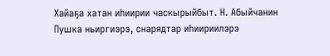Хайаҕа хатан иһиирии часкырыйбыт. Н. Абыйчанин
Пушка ньиргиэрэ, снарядтар иһиириилэрэ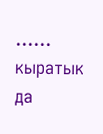…… кыратык да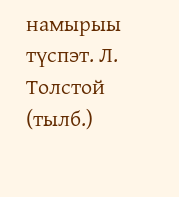намырыы түспэт. Л. Толстой (тылб.)